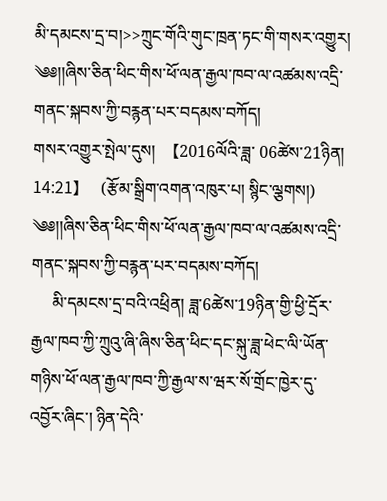མི་དམངས་དྲ་བ།>>ཀྲུང་གོའི་གུང་ཁྲན་ཏང་གི་གསར་འགྱུར།
༄༅།།ཞིས་ཅིན་ཕིང་གིས་ཕོ་ལན་རྒྱལ་ཁབ་ལ་འཚམས་འདྲི་གནང་སྐབས་ཀྱི་བརྙན་པར་བདམས་བཀོད།
གསར་འགྱུར་སྤེལ་དུས།  【2016ལོའི་ཟླ་ 06ཚེས་21ཉིན། 14:21】   (རྩོམ་སྒྲིག་འགན་འཁུར་པ། སྙིང་ལྕགས།)
༄༅།།ཞིས་ཅིན་ཕིང་གིས་ཕོ་ལན་རྒྱལ་ཁབ་ལ་འཚམས་འདྲི་གནང་སྐབས་ཀྱི་བརྙན་པར་བདམས་བཀོད།
     མི་དམངས་དྲ་བའི་འཕྲིན། ཟླ་6ཚེས་19ཉིན་གྱི་ཕྱི་དྲོར་རྒྱལ་ཁབ་ཀྱི་ཀྲུའུ་ཞི་ཞིས་ཅིན་ཕིང་དང་སྐུ་ཟླ་ཕེང་ལི་ཡོན་གཉིས་ཕོ་ལན་རྒྱལ་ཁབ་ཀྱི་རྒྱལ་ས་ཝར་སོ་གྲོང་ཁྱེར་དུ་འབྱོར་ཞིང་། ཉིན་དེའི་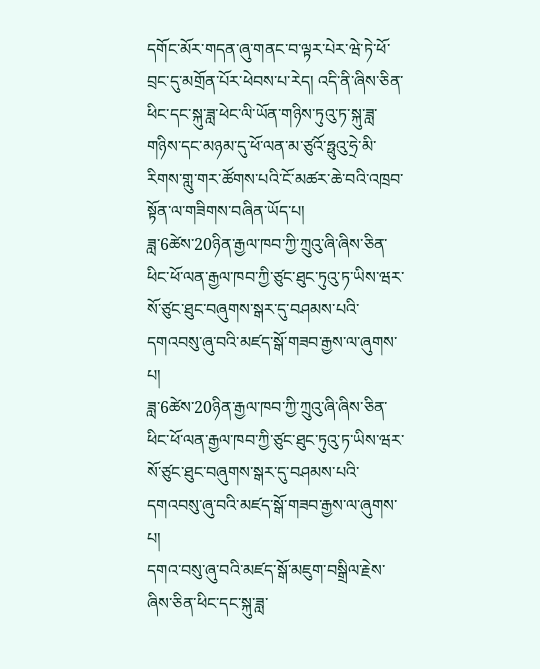དགོང་མོར་གདན་ཞུ་གནང་བ་ལྟར་པེར་ཝེ་ཏེ་ཕོ་བྲང་དུ་མགྲོན་པོར་ཕེབས་པ་རེད། འདི་ནི་ཞིས་ཅིན་ཕིང་དང་སྐུ་ཟླ་ཕེང་ལི་ཡོན་གཉིས་ཏུའུ་ཏ་སྐུ་ཟླ་གཉིས་དང་མཉམ་དུ་ཕོ་ལན་མ་ཙུའོ་ཧྥུའུ་ཧྲེ་མི་རིགས་གླུ་གར་ཚོགས་པའི་ངོ་མཚར་ཆེ་བའི་འཁྲབ་སྟོན་ལ་གཟིགས་བཞིན་ཡོད་པ།
ཟླ་6ཚེས་20ཉིན་རྒྱལ་ཁབ་ཀྱི་ཀྲུའུ་ཞི་ཞིས་ཅིན་ཕིང་ཕོ་ལན་རྒྱལ་ཁབ་ཀྱི་ཙུང་ཐུང་ཏུའུ་ཏ་ཡིས་ཝར་སོ་ཙུང་ཐུང་བཞུགས་སྒར་དུ་བཤམས་པའི་དགའབསུ་ཞུ་བའི་མཛད་སྒོ་གཟབ་རྒྱས་ལ་ཞུགས་པ།
ཟླ་6ཚེས་20ཉིན་རྒྱལ་ཁབ་ཀྱི་ཀྲུའུ་ཞི་ཞིས་ཅིན་ཕིང་ཕོ་ལན་རྒྱལ་ཁབ་ཀྱི་ཙུང་ཐུང་ཏུའུ་ཏ་ཡིས་ཝར་སོ་ཙུང་ཐུང་བཞུགས་སྒར་དུ་བཤམས་པའི་དགའབསུ་ཞུ་བའི་མཛད་སྒོ་གཟབ་རྒྱས་ལ་ཞུགས་པ།
དགའ་བསུ་ཞུ་བའི་མཛད་སྒོ་མཇུག་བསྒྲིལ་རྗེས་ཞིས་ཅིན་ཕིང་དང་སྐུ་ཟླ་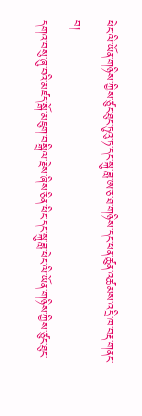ཕེང་ལི་ཡོན་གཉིས་ཀྱིས་ཙུང་ཐུང་ཏུའུ་ཏ་དང་སྐུ་ཟླ་ཨ་ཅ་ཐ་གཉིས་དང་ཕན་ཚུན་འཚམས་འདྲི་ཁ་བརྡ་གནང་བ།
དགའ་བསུ་ཞུ་བའི་མཛད་སྒོ་མཇུག་བསྒྲིལ་རྗེས་ཞིས་ཅིན་ཕིང་དང་སྐུ་ཟླ་ཕེང་ལི་ཡོན་གཉིས་ཀྱིས་ཙུང་ཐུང་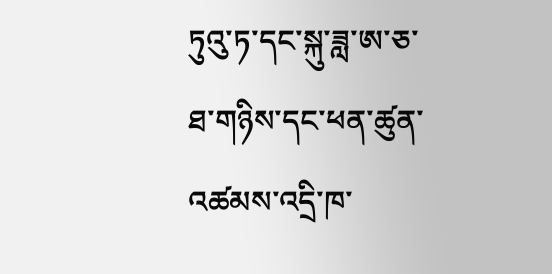ཏུའུ་ཏ་དང་སྐུ་ཟླ་ཨ་ཅ་ཐ་གཉིས་དང་ཕན་ཚུན་འཚམས་འདྲི་ཁ་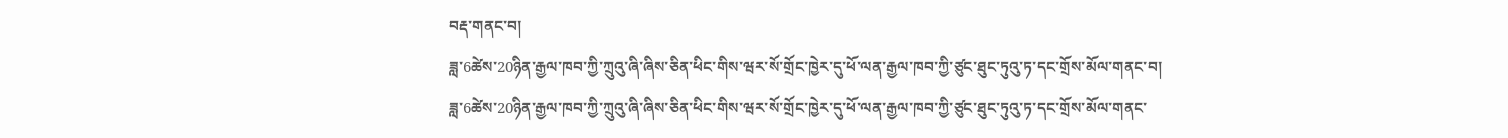བརྡ་གནང་བ།
ཟླ་6ཚེས་20ཉིན་རྒྱལ་ཁབ་ཀྱི་ཀྲུའུ་ཞི་ཞིས་ཅིན་ཕིང་གིས་ཝར་སོ་གྲོང་ཁྱེར་དུ་ཕོ་ལན་རྒྱལ་ཁབ་ཀྱི་ཙུང་ཐུང་ཏུའུ་ཏ་དང་གྲོས་མོལ་གནང་བ།
ཟླ་6ཚེས་20ཉིན་རྒྱལ་ཁབ་ཀྱི་ཀྲུའུ་ཞི་ཞིས་ཅིན་ཕིང་གིས་ཝར་སོ་གྲོང་ཁྱེར་དུ་ཕོ་ལན་རྒྱལ་ཁབ་ཀྱི་ཙུང་ཐུང་ཏུའུ་ཏ་དང་གྲོས་མོལ་གནང་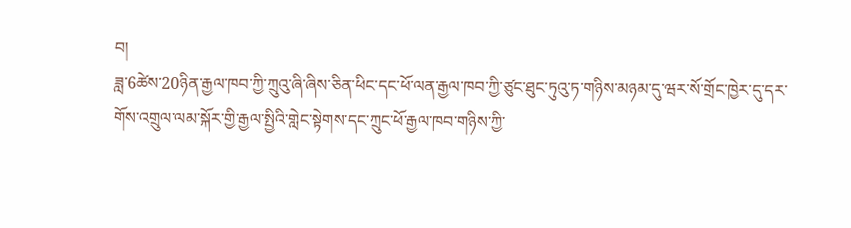བ།
ཟླ་6ཚེས་20ཉིན་རྒྱལ་ཁབ་ཀྱི་ཀྲུའུ་ཞི་ཞིས་ཅིན་ཕིང་དང་ཕོ་ལན་རྒྱལ་ཁབ་ཀྱི་ཙུང་ཐུང་ཏུའུ་ཏ་གཉིས་མཉམ་དུ་ཝར་སོ་གྲོང་ཁྱེར་དུ་དར་གོས་འགྲུལ་ལམ་སྐོར་གྱི་རྒྱལ་སྤྱིའི་གླེང་སྟེགས་དང་ཀྲུང་ཕོ་རྒྱལ་ཁབ་གཉིས་ཀྱི་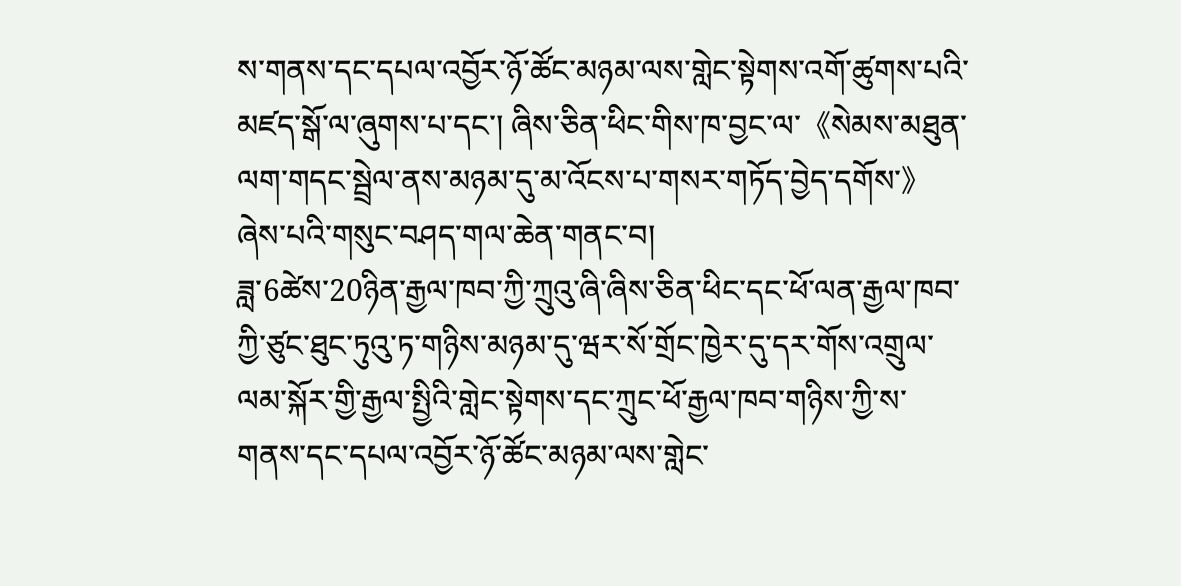ས་གནས་དང་དཔལ་འབྱོར་ཉོ་ཚོང་མཉམ་ལས་གླེང་སྟེགས་འགོ་ཚུགས་པའི་མཛད་སྒོ་ལ་ཞུགས་པ་དང་། ཞིས་ཅིན་ཕིང་གིས་ཁ་བྱང་ལ་《སེམས་མཐུན་ལག་གདང་སྦྲེལ་ནས་མཉམ་དུ་མ་འོངས་པ་གསར་གཏོད་བྱེད་དགོས་》ཞེས་པའི་གསུང་བཤད་གལ་ཆེན་གནང་བ།
ཟླ་6ཚེས་20ཉིན་རྒྱལ་ཁབ་ཀྱི་ཀྲུའུ་ཞི་ཞིས་ཅིན་ཕིང་དང་ཕོ་ལན་རྒྱལ་ཁབ་ཀྱི་ཙུང་ཐུང་ཏུའུ་ཏ་གཉིས་མཉམ་དུ་ཝར་སོ་གྲོང་ཁྱེར་དུ་དར་གོས་འགྲུལ་ལམ་སྐོར་གྱི་རྒྱལ་སྤྱིའི་གླེང་སྟེགས་དང་ཀྲུང་ཕོ་རྒྱལ་ཁབ་གཉིས་ཀྱི་ས་གནས་དང་དཔལ་འབྱོར་ཉོ་ཚོང་མཉམ་ལས་གླེང་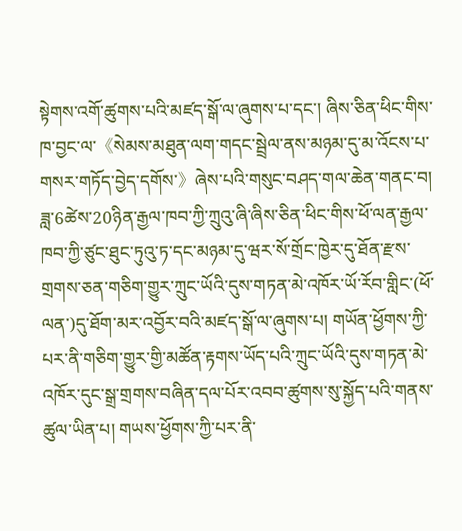སྟེགས་འགོ་ཚུགས་པའི་མཛད་སྒོ་ལ་ཞུགས་པ་དང་། ཞིས་ཅིན་ཕིང་གིས་ཁ་བྱང་ལ་《སེམས་མཐུན་ལག་གདང་སྦྲེལ་ནས་མཉམ་དུ་མ་འོངས་པ་གསར་གཏོད་བྱེད་དགོས་》ཞེས་པའི་གསུང་བཤད་གལ་ཆེན་གནང་བ།
ཟླ་6ཚེས་20ཉིན་རྒྱལ་ཁབ་ཀྱི་ཀྲུའུ་ཞི་ཞིས་ཅིན་ཕིང་གིས་ཕོ་ལན་རྒྱལ་ཁབ་ཀྱི་ཙུང་ཐུང་ཏུའུ་ཏ་དང་མཉམ་དུ་ཝར་སོ་གྲོང་ཁྱེར་དུ་ཐོན་རྫས་གྲགས་ཅན་གཅིག་གྱུར་ཀྲུང་ཡོའི་དུས་གཏན་མེ་འཁོར་ཡོ་རོབ་གླིང་(ཕོ་ལན་)དུ་ཐོག་མར་འབྱོར་བའི་མཛད་སྒོ་ལ་ཞུགས་པ། གཡོན་ཕྱོགས་ཀྱི་པར་ནི་གཅིག་གྱུར་གྱི་མཚོན་རྟགས་ཡོད་པའི་ཀྲུང་ཡོའི་དུས་གཏན་མེ་འཁོར་དུང་སྒྲ་གྲགས་བཞིན་དལ་པོར་འབབ་ཚུགས་སུ་སྐྱོད་པའི་གནས་ཚུལ་ཡིན་པ། གཡས་ཕྱོགས་ཀྱི་པར་ནི་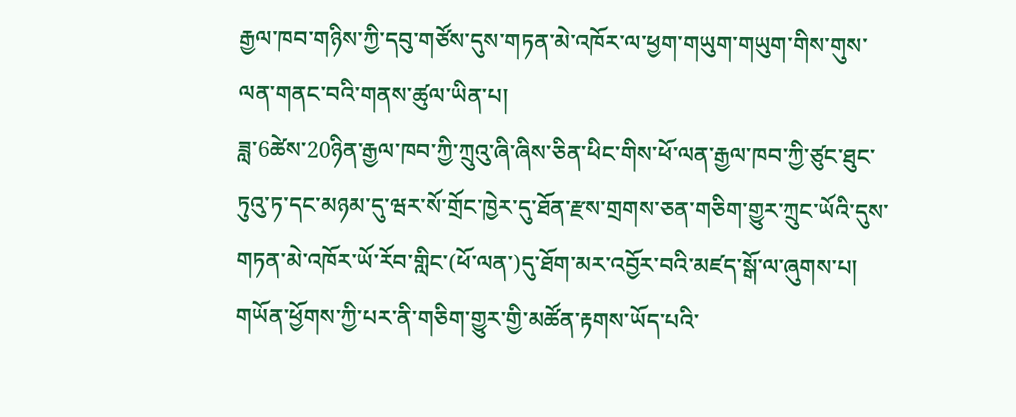རྒྱལ་ཁབ་གཉིས་ཀྱི་དབུ་གཙོས་དུས་གཏན་མེ་འཁོར་ལ་ཕྱག་གཡུག་གཡུག་གིས་གུས་ལན་གནང་བའི་གནས་ཚུལ་ཡིན་པ།
ཟླ་6ཚེས་20ཉིན་རྒྱལ་ཁབ་ཀྱི་ཀྲུའུ་ཞི་ཞིས་ཅིན་ཕིང་གིས་ཕོ་ལན་རྒྱལ་ཁབ་ཀྱི་ཙུང་ཐུང་ཏུའུ་ཏ་དང་མཉམ་དུ་ཝར་སོ་གྲོང་ཁྱེར་དུ་ཐོན་རྫས་གྲགས་ཅན་གཅིག་གྱུར་ཀྲུང་ཡོའི་དུས་གཏན་མེ་འཁོར་ཡོ་རོབ་གླིང་(ཕོ་ལན་)དུ་ཐོག་མར་འབྱོར་བའི་མཛད་སྒོ་ལ་ཞུགས་པ། གཡོན་ཕྱོགས་ཀྱི་པར་ནི་གཅིག་གྱུར་གྱི་མཚོན་རྟགས་ཡོད་པའི་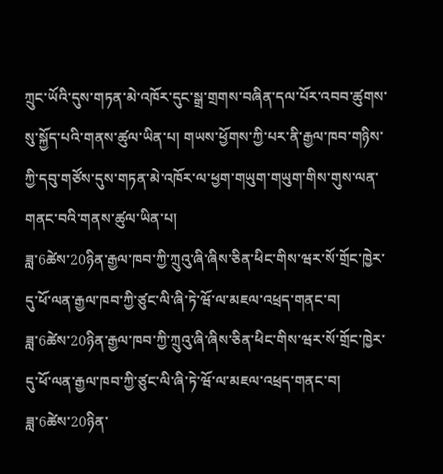ཀྲུང་ཡོའི་དུས་གཏན་མེ་འཁོར་དུང་སྒྲ་གྲགས་བཞིན་དལ་པོར་འབབ་ཚུགས་སུ་སྐྱོད་པའི་གནས་ཚུལ་ཡིན་པ། གཡས་ཕྱོགས་ཀྱི་པར་ནི་རྒྱལ་ཁབ་གཉིས་ཀྱི་དབུ་གཙོས་དུས་གཏན་མེ་འཁོར་ལ་ཕྱག་གཡུག་གཡུག་གིས་གུས་ལན་གནང་བའི་གནས་ཚུལ་ཡིན་པ།
ཟླ་6ཚེས་20ཉིན་རྒྱལ་ཁབ་ཀྱི་ཀྲུའུ་ཞི་ཞིས་ཅིན་ཕིང་གིས་ཝར་སོ་གྲོང་ཁྱེར་དུ་ཕོ་ལན་རྒྱལ་ཁབ་ཀྱི་ཙུང་ལི་ཞི་ཏེ་ཝོ་ལ་མཇལ་འཕྲད་གནང་བ།
ཟླ་6ཚེས་20ཉིན་རྒྱལ་ཁབ་ཀྱི་ཀྲུའུ་ཞི་ཞིས་ཅིན་ཕིང་གིས་ཝར་སོ་གྲོང་ཁྱེར་དུ་ཕོ་ལན་རྒྱལ་ཁབ་ཀྱི་ཙུང་ལི་ཞི་ཏེ་ཝོ་ལ་མཇལ་འཕྲད་གནང་བ།
ཟླ་6ཚེས་20ཉིན་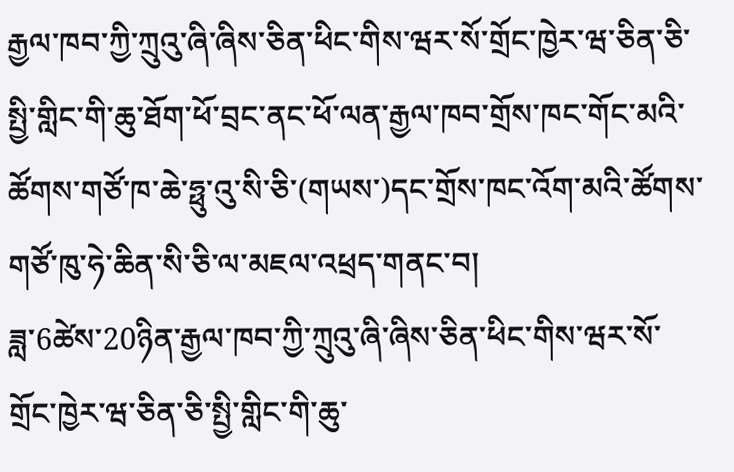རྒྱལ་ཁབ་ཀྱི་ཀྲུའུ་ཞི་ཞིས་ཅིན་ཕིང་གིས་ཝར་སོ་གྲོང་ཁྱེར་ཝ་ཅིན་ཅི་སྤྱི་གླིང་གི་ཆུ་ཐོག་ཕོ་བྲང་ནང་ཕོ་ལན་རྒྱལ་ཁབ་གྲོས་ཁང་གོང་མའི་ཚོགས་གཙོ་ཁ་ཆེ་ཧྥུ་འུ་སི་ཅི་(གཡས་)དང་གྲོས་ཁང་འོག་མའི་ཚོགས་གཙོ་ཁུ་ཧེ་ཆིན་སི་ཅི་ལ་མཇལ་འཕྲད་གནང་བ།
ཟླ་6ཚེས་20ཉིན་རྒྱལ་ཁབ་ཀྱི་ཀྲུའུ་ཞི་ཞིས་ཅིན་ཕིང་གིས་ཝར་སོ་གྲོང་ཁྱེར་ཝ་ཅིན་ཅི་སྤྱི་གླིང་གི་ཆུ་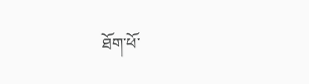ཐོག་ཕོ་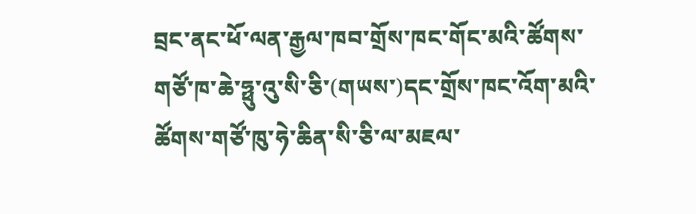བྲང་ནང་ཕོ་ལན་རྒྱལ་ཁབ་གྲོས་ཁང་གོང་མའི་ཚོགས་གཙོ་ཁ་ཆེ་ཧྥུ་འུ་སི་ཅི་(གཡས་)དང་གྲོས་ཁང་འོག་མའི་ཚོགས་གཙོ་ཁུ་ཧེ་ཆིན་སི་ཅི་ལ་མཇལ་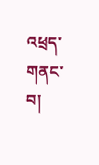འཕྲད་གནང་བ།